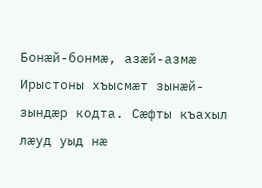Бонæй-бонмæ, азæй-азмæ Ирыстоны хъысмæт зынæй-зындæр кодта. Сæфты къахыл лæуд уыд нæ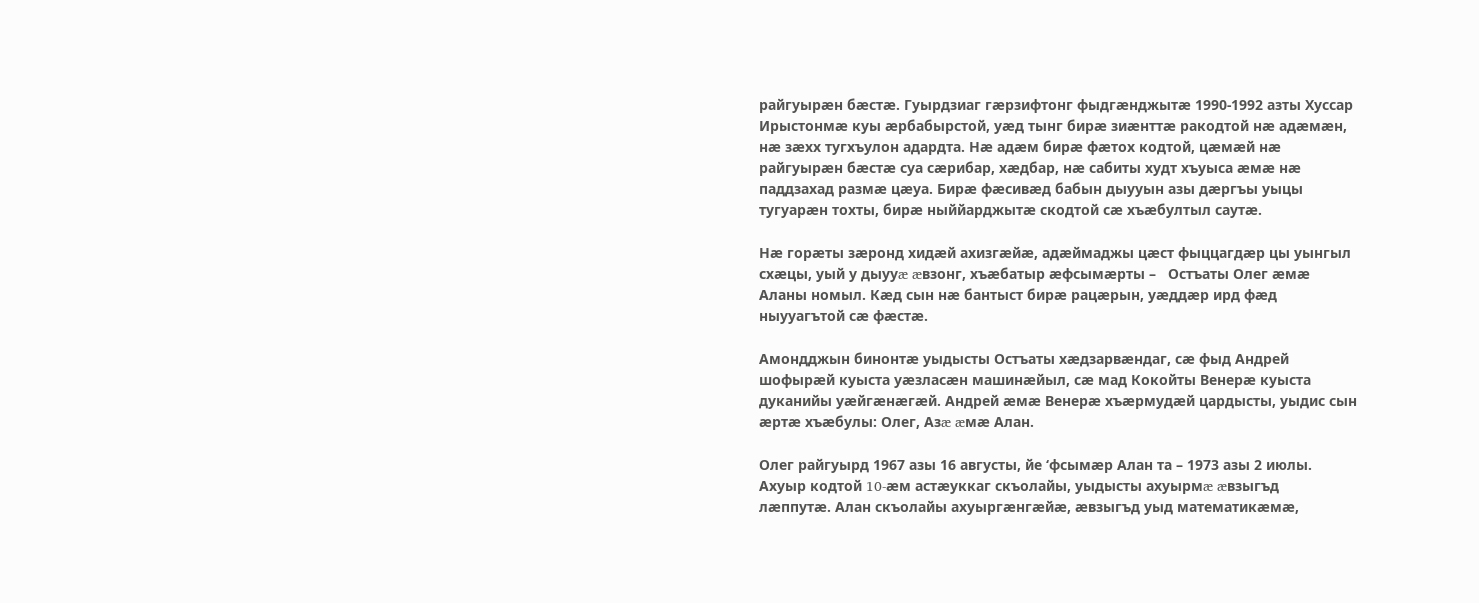райгуырæн бæстæ. Гуырдзиаг гæрзифтонг фыдгæнджытæ 1990-1992 азты Хуссар Ирыстонмæ куы æрбабырстой, уæд тынг бирæ зиæнттæ ракодтой нæ адæмæн, нæ зæхх тугхъулон адардта. Нæ адæм бирæ фæтох кодтой, цæмæй нæ райгуырæн бæстæ суа сæрибар, хæдбар, нæ сабиты худт хъуыса æмæ нæ паддзахад размæ цæуа. Бирæ фæсивæд бабын дыууын азы дæргъы уыцы тугуарæн тохты, бирæ ныййарджытæ скодтой сæ хъæбултыл саутæ.

Нæ горæты зæронд хидæй ахизгæйæ, адæймаджы цæст фыццагдæр цы уынгыл схæцы, уый у дыууæ æвзонг, хъæбатыр æфсымæрты –   Остъаты Олег æмæ Аланы номыл. Кæд сын нæ бантыст бирæ рацæрын, уæддæр ирд фæд ныууагътой сæ фæстæ.

Амондджын бинонтæ уыдысты Остъаты хæдзарвæндаг, сæ фыд Андрей шофырæй куыста уæзласæн машинæйыл, сæ мад Кокойты Венерæ куыста дуканийы уæйгæнæгæй. Андрей æмæ Венерæ хъæрмудæй цардысты, уыдис сын æртæ хъæбулы: Олег, Азæ æмæ Алан.

Олег райгуырд 1967 азы 16 августы, йе ‘фсымæр Алан та – 1973 азы 2 июлы. Ахуыр кодтой 10-æм астæуккаг скъолайы, уыдысты ахуырмæ æвзыгъд лæппутæ. Алан скъолайы ахуыргæнгæйæ, æвзыгъд уыд математикæмæ,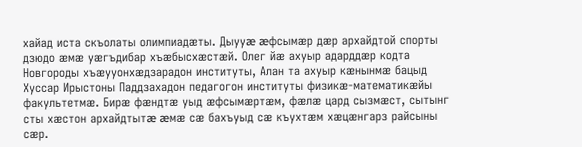хайад иста скъолаты олимпиадæты. Дыууæ æфсымæр дæр архайдтой спорты дзюдо æмæ уæгъдибар хъæбысхæстæй. Олег йæ ахуыр адарддæр кодта Новгороды хъæууонхæдзарадон институты, Алан та ахуыр кæнынмæ бацыд Хуссар Ирыстоны Паддзахадон педагогон институты физикæ-математикæйы факультетмæ. Бирæ фæндтæ уыд æфсымæртæм, фæлæ цард сызмæст, сытынг сты хæстон архайдтытæ æмæ сæ бахъуыд сæ къухтæм хæцæнгарз райсыны сæр.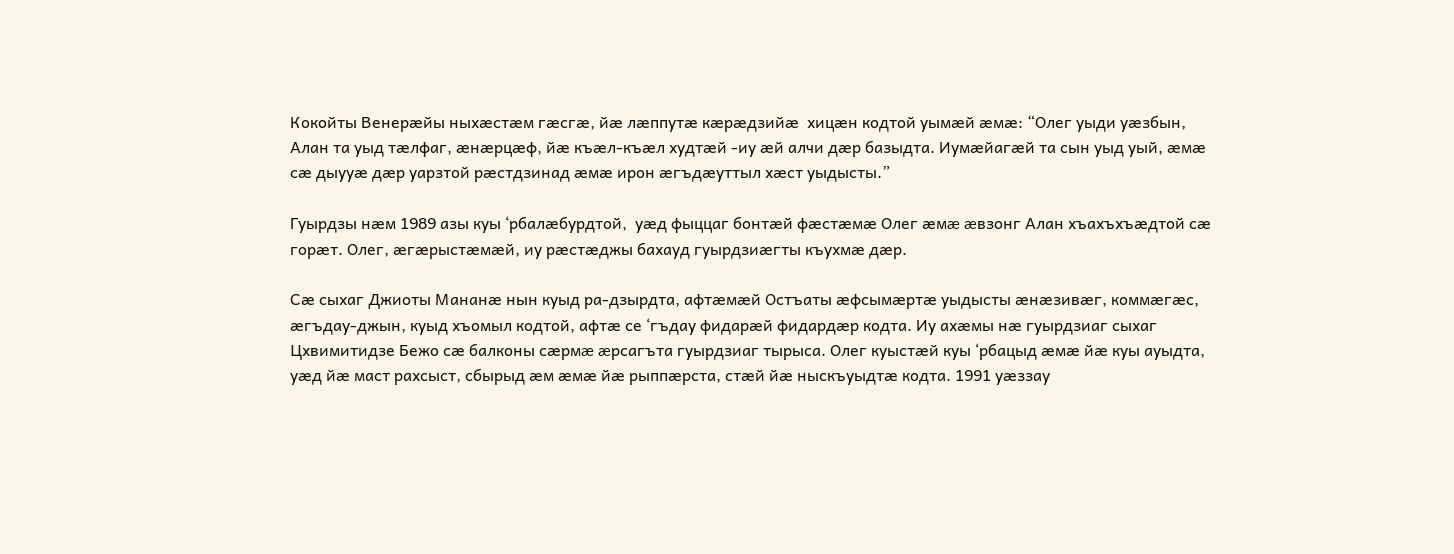Кокойты Венерæйы ныхæстæм гæсгæ, йæ лæппутæ кæрæдзийæ  хицæн кодтой уымæй æмæ: “Олег уыди уæзбын, Алан та уыд тæлфаг, æнæрцæф, йæ къæл-къæл худтæй -иу æй алчи дæр базыдта. Иумæйагæй та сын уыд уый, æмæ сæ дыууæ дæр уарзтой рæстдзинад æмæ ирон æгъдæуттыл хæст уыдысты.”

Гуырдзы нæм 1989 азы куы ‘рбалæбурдтой,  уæд фыццаг бонтæй фæстæмæ Олег æмæ æвзонг Алан хъахъхъæдтой сæ горæт. Олег, æгæрыстæмæй, иу рæстæджы бахауд гуырдзиæгты къухмæ дæр.

Сæ сыхаг Джиоты Мананæ нын куыд ра-дзырдта, афтæмæй Остъаты æфсымæртæ уыдысты æнæзивæг, коммæгæс, æгъдау-джын, куыд хъомыл кодтой, афтæ се ‘гъдау фидарæй фидардæр кодта. Иу ахæмы нæ гуырдзиаг сыхаг Цхвимитидзе Бежо сæ балконы сæрмæ æрсагъта гуырдзиаг тырыса. Олег куыстæй куы ‘рбацыд æмæ йæ куы ауыдта, уæд йæ маст рахсыст, сбырыд æм æмæ йæ рыппæрста, стæй йæ ныскъуыдтæ кодта. 1991 уæззау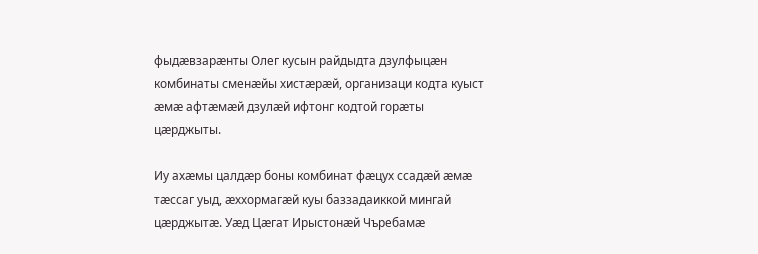фыдæвзарæнты Олег кусын райдыдта дзулфыцæн комбинаты сменæйы хистæрæй, организаци кодта куыст æмæ афтæмæй дзулæй ифтонг кодтой горæты цæрджыты.

Иу ахæмы цалдæр боны комбинат фæцух ссадæй æмæ тæссаг уыд, æххормагæй куы баззадаиккой мингай цæрджытæ. Уæд Цæгат Ирыстонæй Чъребамæ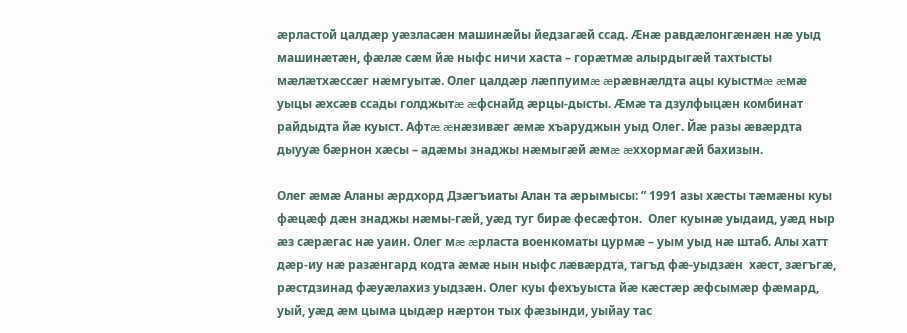æрластой цалдæр уæзласæн машинæйы йедзагæй ссад. Æнæ равдæлонгæнæн нæ уыд машинæтæн, фæлæ сæм йæ ныфс ничи хаста – горæтмæ алырдыгæй тахтысты мæлæтхæссæг нæмгуытæ. Олег цалдæр лæппуимæ æрæвнæлдта ацы куыстмæ æмæ уыцы æхсæв ссады голджытæ æфснайд æрцы-дысты. Æмæ та дзулфыцæн комбинат райдыдта йæ куыст. Афтæ æнæзивæг æмæ хъаруджын уыд Олег. Йæ разы æвæрдта дыууæ бæрнон хæсы – адæмы знаджы нæмыгæй æмæ æххормагæй бахизын.

Олег æмæ Аланы æрдхорд Дзæгъиаты Алан та æрымысы: ” 1991 азы хæсты тæмæны куы фæцæф дæн знаджы нæмы-гæй, уæд туг бирæ фесæфтон.  Олег куынæ уыдаид, уæд ныр æз сæрæгас нæ уаин. Олег мæ æрласта военкоматы цурмæ – уым уыд нæ штаб. Алы хатт дæр-иу нæ разæнгард кодта æмæ нын ныфс лæвæрдта, тагъд фæ-уыдзæн  хæст, зæгъгæ, рæстдзинад фæуæлахиз уыдзæн. Олег куы фехъуыста йæ кæстæр æфсымæр фæмард, уый, уæд æм цыма цыдæр нæртон тых фæзынди, уыйау тас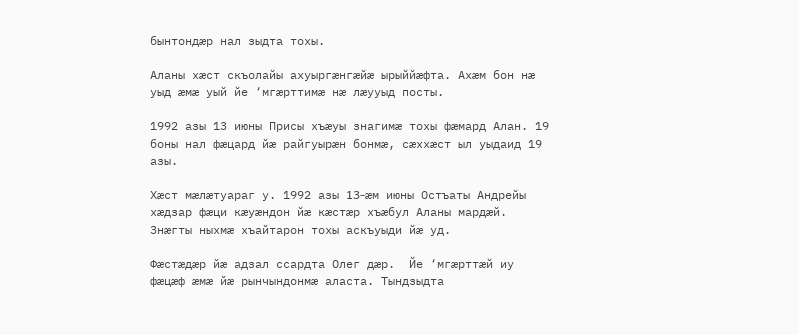бынтондæр нал зыдта тохы.

Аланы хæст скъолайы ахуыргæнгæйæ ырыййæфта. Ахæм бон нæ уыд æмæ уый йе ‘мгæрттимæ нæ лæууыд посты.

1992 азы 13 июны Присы хъæуы знагимæ тохы фæмард Алан. 19 боны нал фæцард йæ райгуырæн бонмæ, сæххæст ыл уыдаид 19 азы.

Хæст мæлæтуараг у. 1992 азы 13-æм июны Остъаты Андрейы хæдзар фæци кæуæндон йæ кæстæр хъæбул Аланы мардæй. Знæгты ныхмæ хъайтарон тохы аскъуыди йæ уд.

Фæстæдæр йæ адзал ссардта Олег дæр.  Йе ‘мгæрттæй иу фæцæф æмæ йæ рынчындонмæ аласта. Тындзыдта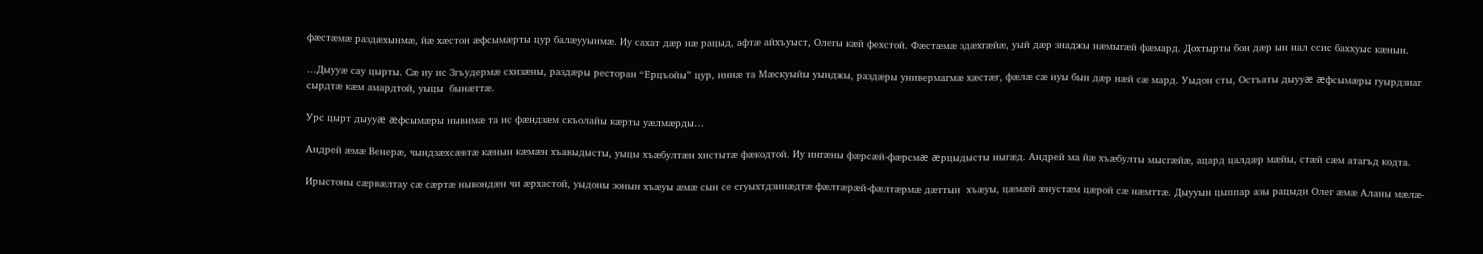фæстæмæ раздæхынмæ, йæ хæстон æфсымæрты цур балæууынмæ. Иу сахат дæр нæ рацыд, афтæ айхъуыст, Олегы кæй фехстой. Фæстæмæ здæхгæйæ, уый дæр знаджы нæмыгæй фæмард. Дохтырты бон дæр ын нал ссис баххуыс кæнын.

…Дыууæ сау цырты. Сæ иу ис Згъудермæ схизæны, раздæры ресторан “Ерцъойы” цур, иннæ та Мæскуыйы уынджы, раздæры универмагмæ хæстæг, фæлæ сæ иуы бын дæр нæй сæ мард. Уыдон сты, Остъаты дыууæ æфсымæры гуырдзиаг сырдтæ кæм амардтой, уыцы  бынæттæ.

Урс цырт дыууæ æфсымæры нывимæ та ис фæндзæм скъолайы кæрты уæлмæрды…

Андрей æмæ Венерæ, чындзæхсæвтæ кæнын кæмæн хъавыдысты, уыцы хъæбултæн хистытæ фæкодтой. Иу ингæны фæрсæй-фæрсмæ æрцыдысты ныгæд. Андрей ма йæ хъæбулты мысгæйæ, ацард цалдæр мæйы, стæй сæм атагъд кодта.

Ирыстоны сæрвæлтау сæ сæртæ нывондæн чи æрхастой, уыдоны зонын хъæуы æмæ сын се сгуыхтдзинæдтæ фæлтæрæй-фæлтæрмæ дæттын  хъæуы, цæмæй æнустæм цæрой сæ нæмттæ. Дыууын цыппар азы рацыди Олег æмæ Аланы мæлæ-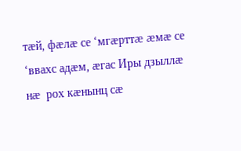тæй, фæлæ се ‘мгæрттæ æмæ се ‘ввахс адæм, æгас Иры дзыллæ нæ  рох кæнынц сæ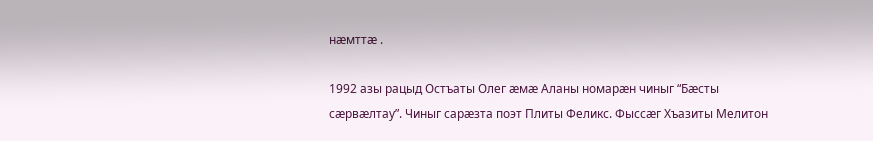нæмттæ .

1992 азы рацыд Остъаты Олег æмæ Аланы номарæн чиныг “Бæсты сæрвæлтау”. Чиныг сарæзта поэт Плиты Феликс. Фыссæг Хъазиты Мелитон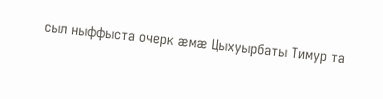сыл ныффыста очерк æмæ Цыхуырбаты Тимур та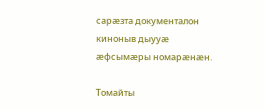сарæзта документалон киноныв дыууæ æфсымæры номарæнæн.

Томайты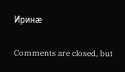Иринæ

Comments are closed, but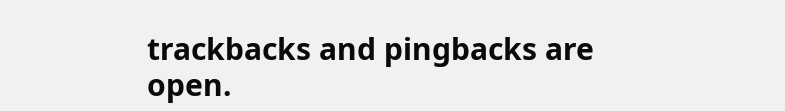trackbacks and pingbacks are open.